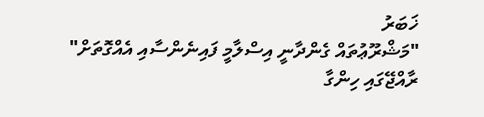ޚަބަރު
"މަޝްރޫޢުތައް ގެންދާނީ އިސްލާމީ ފައިނެންސާއި އެއްގޮތަށް"
ރާއްޖޭގައި ހިންގާ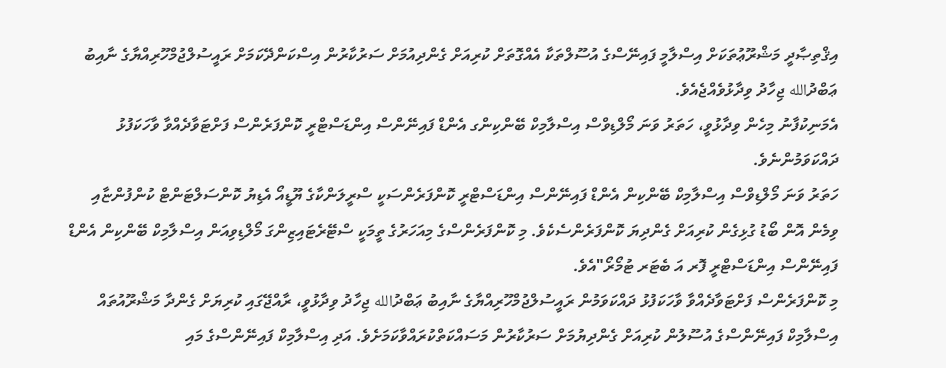އިޤްތިޞާދީ މަޝްރޫޢުތަކަށް އިސްލާމީ ފައިނޭސްގެ އުސޫލްތަކާ އެއްގޮތަށް ކުރިއަށް ގެންދިއުމަށް ސަރުކާރުން އިސްކަންދޭކަމަށް ރައީސުލްޖުމްހޫރިއްޔާގެ ނާއިބު ޢަބްދުالله ޖިހާދު ވިދާޅުވެއްޖެއެވެ.
އެމަނިކުފާނު މިހެން ވިދާޅުވީ، ހަތަރު ވަނަ މޯލްޑިވްސް އިސްލާމިކް ބޭންކިންގ އެންޑް ފައިނޭންސް އިންޑަސްޓްރީ ކޮންފަރެންސް ފަށްޓަވާދެއްވާ ވާހަކަފުޅު ދައްކަވަމުންނެވެ.
ހަތަރު ވަނަ މޯލްޑިވްސް އިސްލާމިކް ބޭންކިން އެންޑް ފައިނޭންސް އިންޑަސްޓްރީ ކޮންފަރެންސަކީ ސްރީލަންކާގެ ޔޫޑީއޯ އެޑިޔު ކޮންސަލްޓަންޓް ކުންފުންޏާއި ވިމެން އޮން ބޯޑު ގުޅިގެން ކުރިއަށް ގެންދިޔަ ކޮންފަރެންސެކެވެ. މި ކޮންފަރެންސްގެ މިއަހަރުގެ ތީމަކީ ސްޓޭރެޓައިޒިންގަ މޯލްޑިވިއަން އިސްލާމިކް ބޭންކިން އެންޑް ފައިނޭންސް އިންޑަސްޓްރީ ފޮރ އަ ބެޓަރ ޓުމޯރޯ"އެވެ.
މި ކޮންފަރެންސް ފަށްޓަވާދެއްވާ ވާހަކަފުޅު ދައްކަވަމުން ރައީސުލްޖުމްހޫރިއްޔާގެ ނާއިބު ޢަބްދުالله ޖިހާދު ވިދާޅުވީ، ރާއްޖޭގައި ކުރިޔަށް ގެންދާ މަޝްރޫއުތައް އިސްލާމިކް ފައިނޭންސްގެ އުސޫލުން ކުރިއަށް ގެންދިޔުމަށް ސަރުކާރުން މަސައްކަތްކުރައްވާކަމަށެވެ. އަދި އިސްލާމިކް ފައިނޭންސްގެ މައި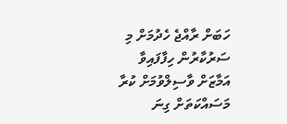ހަބަށް ރާއްޖެ ހެދުމަށް މި ސަރުކާރުން ހިފާފައިވާ އަމާޒަށް ވާސިލްވުމަށް ކުރާ މަސައްކަތަށް ގިނަ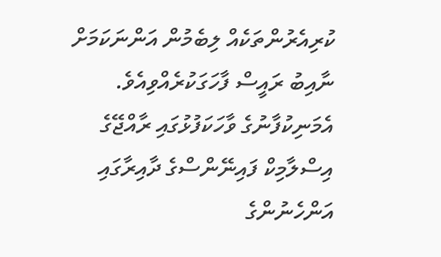ކުރިއެރުންތަކެއް ލިބެމުން އަންނަކަމަށް ނާއިބު ރައީސް ފާހަގަކުރެއްވިއެވެ. އެމަނިކުފާނުގެ ވާހަކަފުޅުގައި ރާއްޖޭގެ އިސްލާމިކް ފައިނޭންސްގެ ދާއިރާގައި އަންހެނުންގެ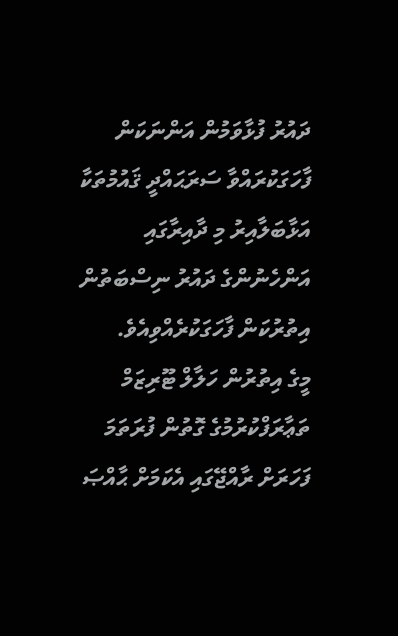ދައުރު ފުޅާވަމުން އަންނަކަން ފާހަގަކުރައްވާ ސަރަޙައްދީ ޤައުމުތަކާ އަޅާބަލާއިރު މި ދާއިރާގައި އަންހެނުންގެ ދައުރު ނިސްބަތުން އިތުރުކަން ފާހަގަކުރެއްވިއެވެ.
މީގެ އިތުރުން ހަލާލް ޓޫރިޒަމް ތަޢާރަފްކުރުމުގެ ގޮތުން ފުރަތަމަ ފަހަރަށް ރާއްޖޭގައި އެކަމަށް ޙާއްޞަ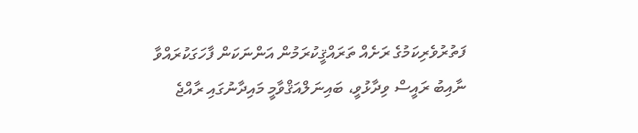ފަތުރުވެރިކަމުގެ ރަށެއް ތަރައްޤީކުރަމުން އަންނަކަން ފާހަގަކުރައްވާ ނާއިބު ރައީސް ވިދާޅުވީ، ބައިނަލްއަޤްވާމީ މައިދާނުގައި ރާއްޖެ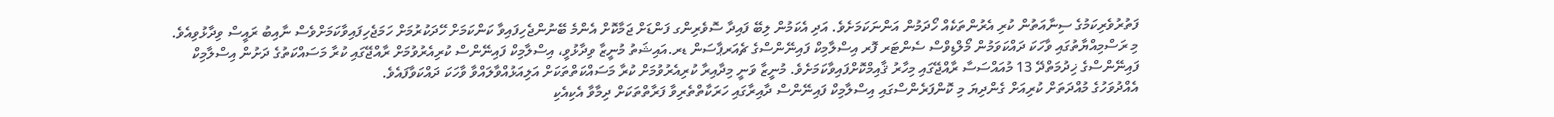ފަތުރުވެރިކަމުގެ ސިނާއަތުން ކުރި އެރުންތަކެއް ހޯދަމުން އަންނަކަމަށެވެ. އަދި އެކަމުން ލިބޭ ފައިދާ ސޮވެރިންގ ފަންޑަށް ޖަމާކޮށް އެންމެ ބޭނުންޖެހިފައިވާ ކަންކަމަށް ހޭދަކުރުމަށް ހަމަޖެހިފައިވާކަމަށްވެސް ނާއިބު ރައީސް ވިދާޅުވިއެވެ.
މި ރަސްމިއްޔާތުގައި ވާހަކަ ދައްކަވަމުން މޯލްޑިވްސް ސެންޓަރ ފޮރ އިސްލާމިކް ފައިނޭންސްގެ ޗެއަރޕާސަން ޑރ.އައިޝަތު މުނީޒާ ވިދާޅުވީ، އިސްލާމިކް ފައިނޭންސް ކުރިއެރުވުމަށް ރާއްޖޭގައި ކުރާ މަސައްކަތުގެ ދަށުން އިސްލާމިކް ފައިނޭންސްގެ ޚިދުމަތްދޭ 13 މުއައްސަސާ ރާއްޖޭގައި މިހާރު ޤާއިމްކޮށްފައިވާކަމަށެވެ. މުނީޒާ ވަނީ މިދާއިރާ ކުރިއެރުވުމަށް ކުރާ މަސައްކަތްތަކަށް އަލިއަޅުއްވާލައްވާ ވާހަކަ ދައްކަވާފައެވެ.
އެއްދުވަހުގެ މުއްދަތަށް ކުރިއަށް ގެންދިޔަ މި ކޮންފަރެންސްގައި އިސްލާމިކް ފައިނޭންސް ދާއިރާގައި ހަރަކާތްތެރިވާ ފަރާތްތަކަށް ދިމާވާ އެކިއެކި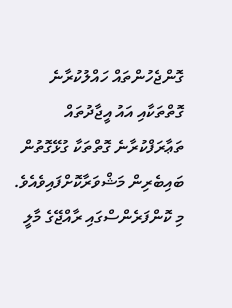ގޮންޖެހުންތައް ހައްލުކުރާނެ ގޮތްތަކާއި އައު އީޖާދުތައް ތަޢާރަފްކުރާނެ ގޮތްތަކާ ގުޅޭގޮތުން ބައިބެރިން މަޝްވަރާކޮށްފައިވެއެވެ. މި ކޮންފަރެންސްގައި ރާއްޖޭގެ މާލީ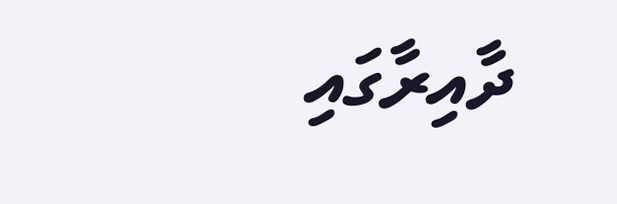ދާއިރާގައި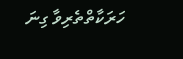ހަރަކާތްތެރިވާ ގިނަ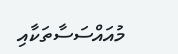މުއައްސަސާތަކާއި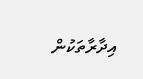އިދާރާތަކުން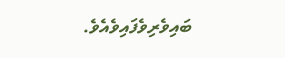ބައިވެރިވެފައިވެއެވެ.